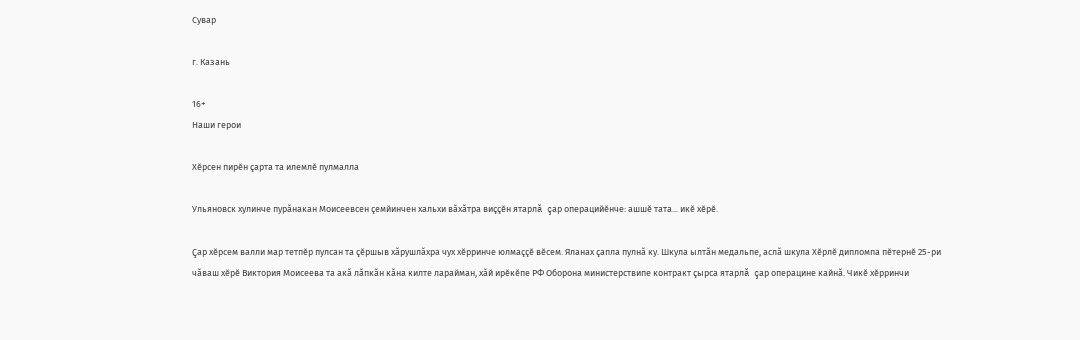Сувар

г. Казань

16+
Нaши герои

Хӗрсен пирӗн çарта та илемлӗ пулмалла

Ульяновск хулинче пурăнакан Моисеевсен çемйинчен хальхи вăхăтра виççӗн ятарлă çар операцийӗнче: ашшӗ тата... икӗ хӗрӗ.

Çар хӗрсем валли мар тетпӗр пулсан та çӗршыв хăрушлăхра чух хӗрринче юлмаççӗ вӗсем. Яланах çапла пулнă ку. Шкула ылтăн медальпе, аслă шкула Хӗрлӗ дипломпа пӗтернӗ 25-ри чăваш хӗрӗ Виктория Моисеева та акă лăпкăн кăна килте ларайман, хăй ирӗкӗпе РФ Оборона министерствипе контракт çырса ятарлă çар операцине кайнă. Чикӗ хӗрринчи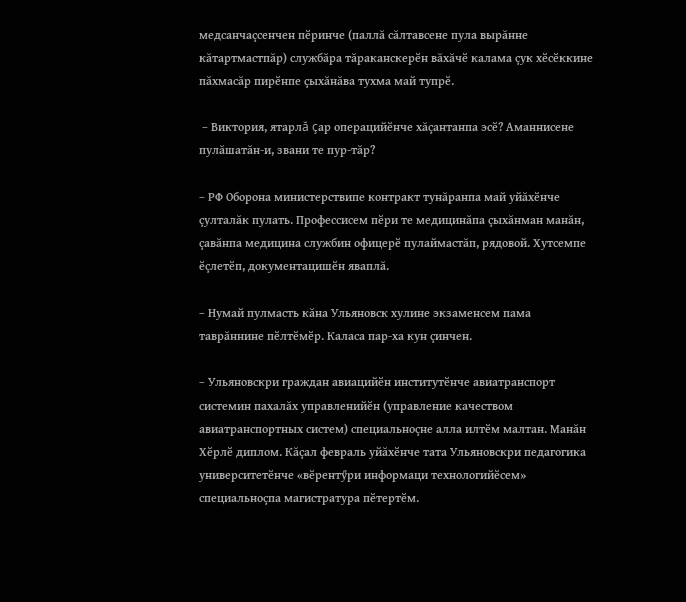медсанчаçсенчен пӗринче (паллă сăлтавсене пула вырăнне кăтартмастпăр) службăра тăраканскерӗн вăхăчӗ калама çук хӗсӗккине пăхмасăр пирӗнпе çыхăнăва тухма май тупрӗ.

 – Виктория, ятарлă çар операцийӗнче хăçантанпа эсӗ? Аманнисене пулăшатăн-и, звани те пур-тăр?

– РФ Оборона министерствипе контракт тунăранпа май уйăхӗнче çулталăк пулать. Профессисем пӗри те медицинăпа çыхăнман манăн, çавăнпа медицина службин офицерӗ пулаймастăп, рядовой. Хутсемпе ӗçлетӗп, документацишӗн яваплă.

– Нумай пулмасть кăна Ульяновск хулине экзаменсем пама таврăннине пӗлтӗмӗр. Каласа пар-ха кун çинчен.

– Ульяновскри граждан авиацийӗн институтӗнче авиатранспорт системин пахалăх управленийӗн (управление качеством авиатранспортных систем) специальноçне алла илтӗм малтан. Манăн Хӗрлӗ диплом. Кăçал февраль уйăхӗнче тата Ульяновскри педагогика университетӗнче «вӗрентӳри информаци технологийӗсем» специальноçпа магистратура пӗтертӗм.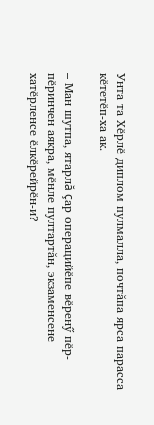Унта та Хӗрлӗ диплом пулмалла, почтăпа ярса парасса кӗтетӗп-ха ак.

– Ман шутпа, ятарлă çар операцийӗпе вӗренӳ пӗр-пӗринчен аякра, мӗнле пултартăн, экзаменсене хатӗрленсе ӗлкӗрейрӗн-и?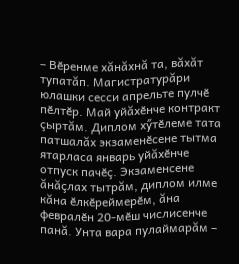– Вӗренме хăнăхнă та, вăхăт тупатăп. Магистратурăри юлашки сесси апрельте пулчӗ пӗлтӗр. Май уйăхӗнче контракт çыртăм. Диплом хӳтӗлеме тата патшалăх экзаменӗсене тытма ятарласа январь уйăхӗнче отпуск пачӗç. Экзаменсене ăнăçлах тытрăм, диплом илме кăна ӗлкӗреймерӗм, ăна февралӗн 20-мӗш числисенче панă. Унта вара пулаймарăм –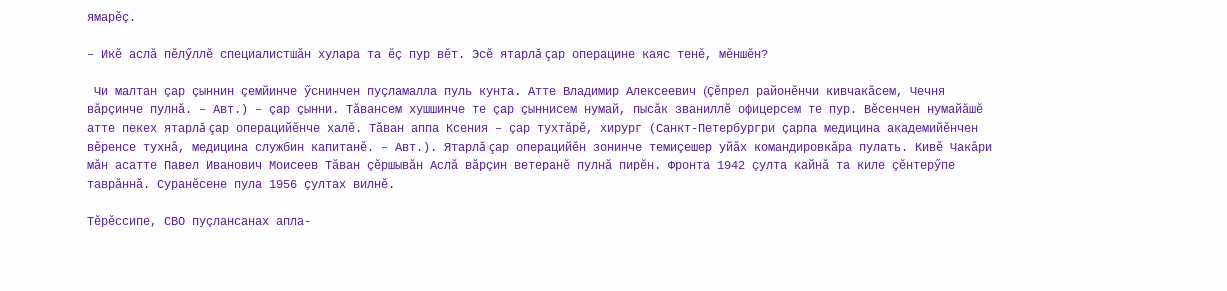ямарӗç.

– Икӗ аслă пӗлӳллӗ специалистшăн хулара та ӗç пур вӗт. Эсӗ ятарлă çар операцине каяс тенӗ, мӗншӗн?

 Чи малтан çар çыннин çемйинче ӳснинчен пуçламалла пуль кунта. Атте Владимир Алексеевич (Çӗпрел районӗнчи кивчакăсем, Чечня вăрçинче пулнă. – Авт.) – çар çынни. Тăвансем хушшинче те çар çыннисем нумай, пысăк званиллӗ офицерсем те пур. Вӗсенчен нумайăшӗ атте пекех ятарлă çар операцийӗнче халӗ. Тăван аппа Ксения – çар тухтăрӗ, хирург (Санкт-Петербургри çарпа медицина академийӗнчен вӗренсе тухнă, медицина службин капитанӗ. – Авт.). Ятарлă çар операцийӗн зонинче темиçешер уйăх командировкăра пулать. Кивӗ Чакăри мăн асатте Павел Иванович Моисеев Тăван çӗршывăн Аслă вăрçин ветеранӗ пулнă пирӗн. Фронта 1942 çулта кайнă та киле çӗнтерӳпе таврăннă. Суранӗсене пула 1956 çултах вилнӗ.

Тӗрӗссипе, СВО пуçлансанах апла-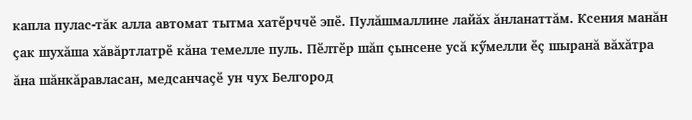капла пулас-тăк алла автомат тытма хатӗрччӗ эпӗ. Пулăшмаллине лайăх ăнланаттăм. Ксения манăн çак шухăша хăвăртлатрӗ кăна темелле пуль. Пӗлтӗр шăп çынсене усă кӳмелли ӗç шыранă вăхăтра ăна шăнкăравласан, медсанчаçӗ ун чух Белгород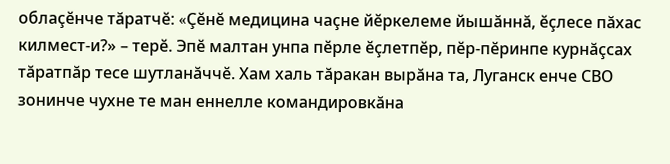облаçӗнче тăратчӗ: «Çӗнӗ медицина чаçне йӗркелеме йышăннă, ӗçлесе пăхас килмест-и?» – терӗ. Эпӗ малтан унпа пӗрле ӗçлетпӗр, пӗр-пӗринпе курнăçсах тăратпăр тесе шутланăччӗ. Хам халь тăракан вырăна та, Луганск енче СВО зонинче чухне те ман еннелле командировкăна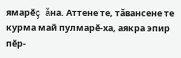ямарӗç ăна. Аттене те, тăвансене те курма май пулмарӗ-ха, аякра эпир пӗр-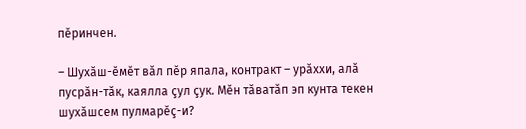пӗринчен.

– Шухăш-ӗмӗт вăл пӗр япала, контракт – урăххи, алă пусрăн-тăк, каялла çул çук. Мӗн тăватăп эп кунта текен шухăшсем пулмарӗç-и?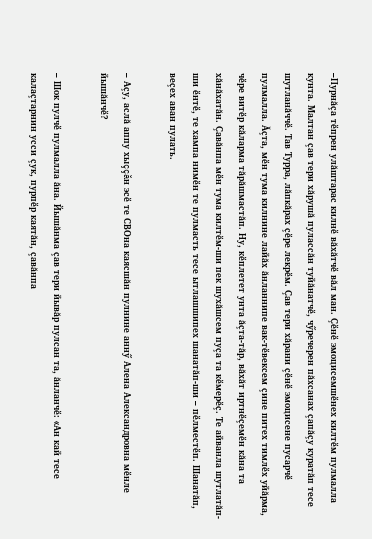–Пурнăçа тӗпрен улăштарас килнӗ вăхăтчӗ вăл ман. Çӗнӗ эмоцисемшӗнех килтӗм пулмалла кунта. Малтан çав тери хăрушă пулассăн туйăнатчӗ, чӳречерен пăхсанах çапăçу куратăп тесе шутланăччӗ. Тав Турра, лăпкăрах çӗре лекрӗм. Çав тери хăрани çӗнӗ эмоцисене пусарчӗ пулмалла. Ăçта, мӗн тума килнине лайăх ăнланнипе вак-тӗвексем çине питех тимлӗх уйăрма, чӗре витӗр кăларма тăрăшмастăп. Ну, кӗплетет унта ăçта-тăр, вăхăт иртнӗçемӗн кăна та хăнăхатăн. Çавăнпа мӗн тума килтӗм-ши пек шухăшсем пуçа та кӗмерӗç. Те айванла шутлатăп-ши ӗнтӗ, те хампа нимӗн те пулмасть тесе ытлашшипех шанатăп-ши – пӗлместӗп. Шанатăп, веçех аван пулать.

– Аçу, аслă аппу хыççăн эсӗ те СВОна каясшăн пулнине аннӳ Алена Александровна мӗнле йышăнчӗ?

– Шок пулчӗ пулмалла ăна. Йышăнма çав тери йывăр пулсан та, ăнланчӗ: «Ан кай тесе калаçтарнин усси çук, пурпӗр каятăн, çавăнпа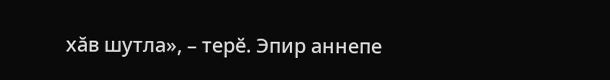хăв шутла», – терӗ. Эпир аннепе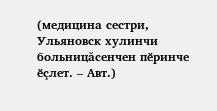(медицина сестри, Ульяновск хулинчи больницăсенчен пӗринче ӗçлет. – Авт.)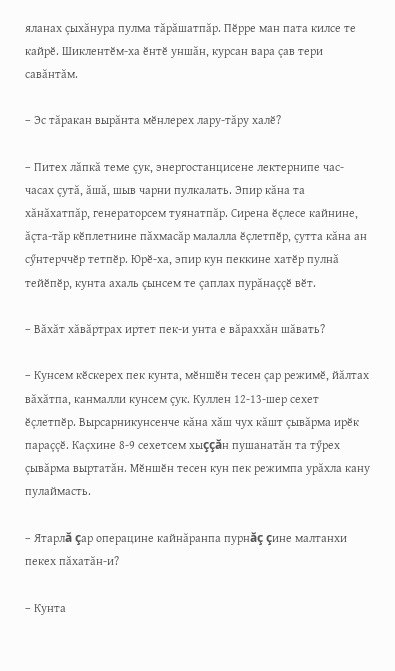яланах çыхăнура пулма тăрăшатпăр. Пӗрре ман пата килсе те кайрӗ. Шиклентӗм-ха ӗнтӗ уншăн, курсан вара çав тери савăнтăм.

– Эс тăракан вырăнта мӗнлерех лару-тăру халӗ?

– Питех лăпкă теме çук, энергостанцисене лектернипе час-часах çутă, ăшă, шыв чарни пулкалать. Эпир кăна та хăнăхатпăр, генераторсем туянатпăр. Сирена ӗçлесе кайнине, ăçта-тăр кӗплетнине пăхмасăр малалла ӗçлетпӗр, çутта кăна ан сӳнтерччӗр тетпӗр. Юрӗ-ха, эпир кун пеккине хатӗр пулнă тейӗпӗр, кунта ахаль çынсем те çаплах пурăнаççӗ вӗт.

– Вăхăт хăвăртрах иртет пек-и унта е вăраххăн шăвать?

– Кунсем кӗскерех пек кунта, мӗншӗн тесен çар режимӗ, йăлтах вăхăтпа, канмалли кунсем çук. Куллен 12-13-шер сехет ӗçлетпӗр. Вырсарникунсенче кăна хăш чух кăшт çывăрма ирӗк параççӗ. Каçхине 8-9 сехетсем хыççăн пушанатăн та тӳрех çывăрма выртатăн. Мӗншӗн тесен кун пек режимпа урăхла кану пулаймасть.

– Ятарлă çар операцине кайнăранпа пурнăç çине малтанхи пекех пăхатăн-и?

– Кунта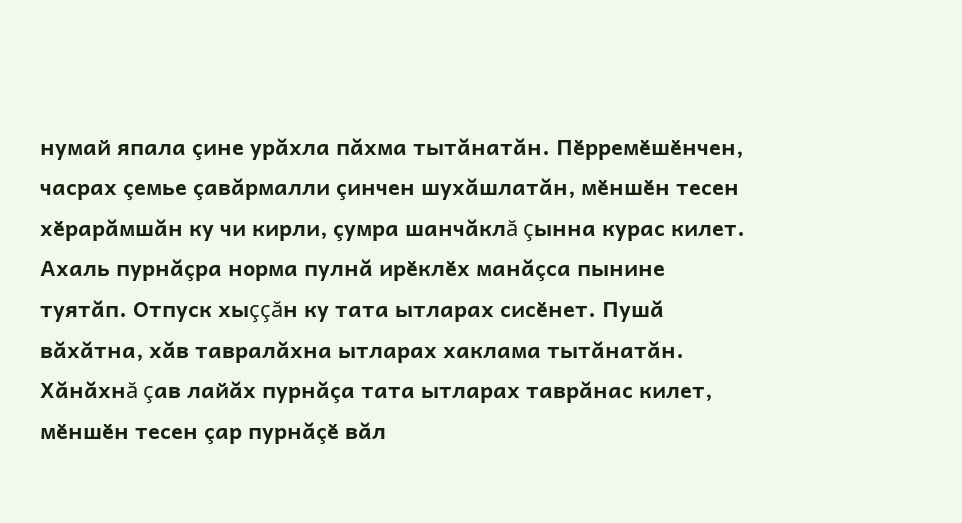нумай япала çине урăхла пăхма тытăнатăн. Пӗрремӗшӗнчен, часрах çемье çавăрмалли çинчен шухăшлатăн, мӗншӗн тесен хӗрарăмшăн ку чи кирли, çумра шанчăклă çынна курас килет. Ахаль пурнăçра норма пулнă ирӗклӗх манăçса пынине туятăп. Отпуск хыççăн ку тата ытларах сисӗнет. Пушă вăхăтна, хăв тавралăхна ытларах хаклама тытăнатăн. Хăнăхнă çав лайăх пурнăçа тата ытларах таврăнас килет, мӗншӗн тесен çар пурнăçӗ вăл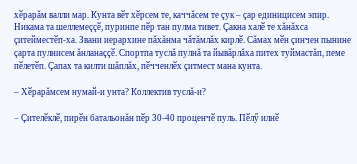хӗрарăм валли мар. Кунта вӗт хӗрсем те, каччăсем те çук – çар единицисем эпир. Никама та шеллемеççӗ, пуринпе пӗр тан пулма тивет. Çакна халӗ те хăнăхса çитейместӗп-ха. Звани иерархине пăхăнма чăтăмлăх кирлӗ. Сăмах мӗн çинчен пынине çарта пулнисем ăнланаççӗ. Спортпа туслă пулнă та йывăрлăха питех туймастăп, пеме пӗлетӗп. Çапах та килти шăплăх, пӗчченлӗх çитмест мана кунта.

– Хӗрарăмсем нумай-и унта? Коллектив туслă-и?

– Çителӗклӗ, пирӗн батальонăн пӗр 30-40 проценчӗ пуль. Пӗлӳ илнӗ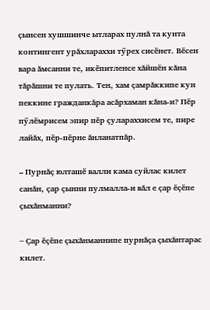çынсен хушшинче ытларах пулнă та кунта контингент урăхлараххи тӳрех сисӗнет. Вӗсен вара ăмсанни те, икӗпитленсе хăйшӗн кăна тăрăшни те пулать. Тен, хам çамрăккипе кун пеккине гражданкăра асăрхаман кăна-и? Пӗр пӳлӗмрисем эпир пӗр çулараххисем те, пире лайăх, пӗр-пӗрне ăнланатпăр.

– Пурнăç юлташӗ валли кама суйлас килет санăн, çар çынни пулмалла-и вăл е çар ӗçӗпе çыхăнманни?

– Çар ӗçӗпе çыхăнманнипе пурнăçа çыхăнтарас килет.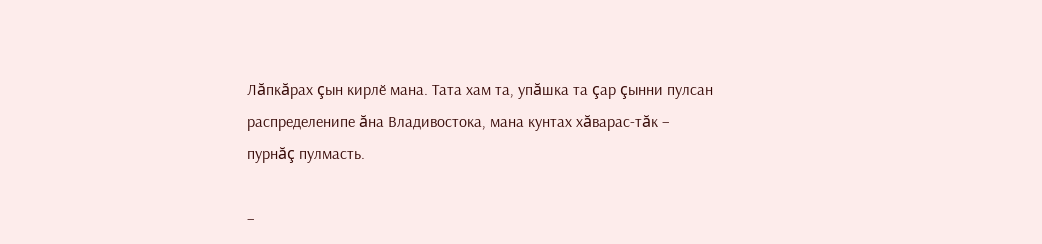Лăпкăрах çын кирлӗ мана. Тата хам та, упăшка та çар çынни пулсан распределенипе ăна Владивостока, мана кунтах хăварас-тăк – пурнăç пулмасть.

–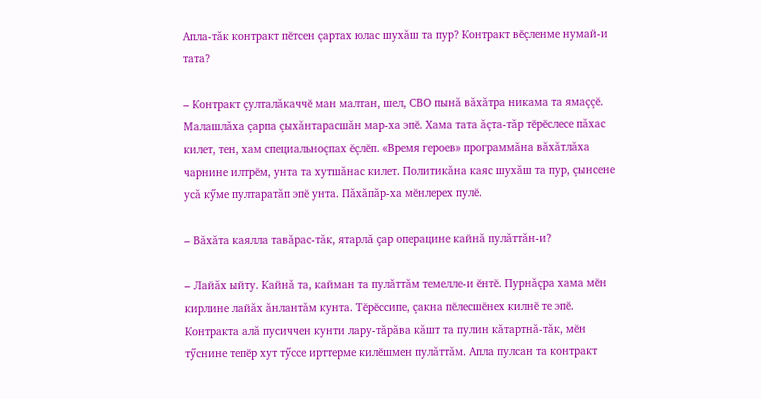Апла-тăк контракт пӗтсен çартах юлас шухăш та пур? Контракт вӗçленме нумай-и тата?

– Контракт çулталăкаччӗ ман малтан, шел, СВО пынă вăхăтра никама та ямаççӗ. Малашлăха çарпа çыхăнтарасшăн мар-ха эпӗ. Хама тата ăçта-тăр тӗрӗслесе пăхас килет, тен, хам специальноçпах ӗçлӗп. «Время героев» программăна вăхăтлăха чарнине илтрӗм, унта та хутшăнас килет. Политикăна каяс шухăш та пур, çынсене усă кӳме пултаратăп эпӗ унта. Пăхăпăр-ха мӗнлерех пулӗ.

– Вăхăта каялла тавăрас-тăк, ятарлă çар операцине кайнă пулăттăн-и?

– Лайăх ыйту. Кайнă та, кайман та пулăттăм темелле-и ӗнтӗ. Пурнăçра хама мӗн кирлине лайăх ăнлантăм кунта. Тӗрӗссипе, çакна пӗлесшӗнех килнӗ те эпӗ. Контракта алă пусиччен кунти лару-тăрăва кăшт та пулин кăтартнă-тăк, мӗн тӳснине тепӗр хут тӳссе ирттерме килӗшмен пулăттăм. Апла пулсан та контракт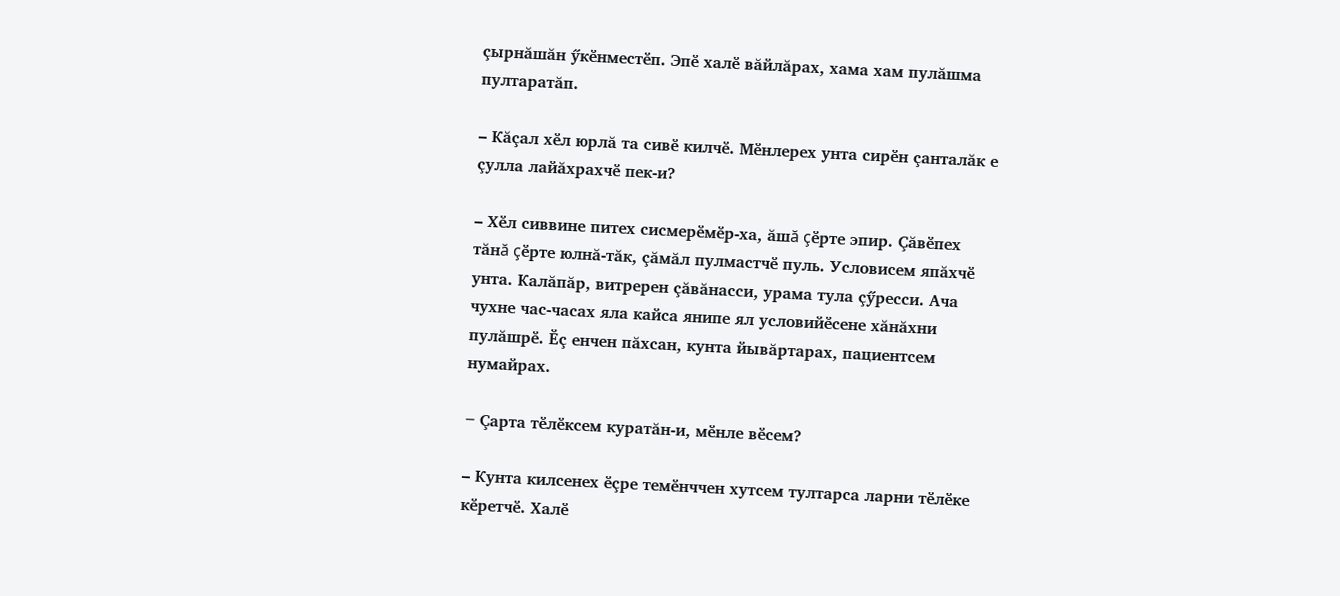çырнăшăн ӳкӗнместӗп. Эпӗ халӗ вăйлăрах, хама хам пулăшма пултаратăп.

– Кăçал хӗл юрлă та сивӗ килчӗ. Мӗнлерех унта сирӗн çанталăк е çулла лайăхрахчӗ пек-и?

– Хӗл сиввине питех сисмерӗмӗр-ха, ăшă çӗрте эпир. Çăвӗпех тăнă çӗрте юлнă-тăк, çăмăл пулмастчӗ пуль. Условисем япăхчӗ унта. Калăпăр, витререн çăвăнасси, урама тула çӳресси. Ача чухне час-часах яла кайса янипе ял условийӗсене хăнăхни пулăшрӗ. Ӗç енчен пăхсан, кунта йывăртарах, пациентсем нумайрах.

– Çарта тӗлӗксем куратăн-и, мӗнле вӗсем?

– Кунта килсенех ӗçре темӗнччен хутсем тултарса ларни тӗлӗке кӗретчӗ. Халӗ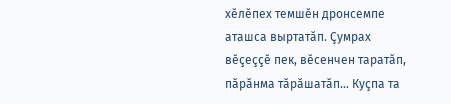хӗлӗпех темшӗн дронсемпе аташса выртатăп. Çумрах вӗçеççӗ пек, вӗсенчен таратăп, пăрăнма тăрăшатăп... Куçпа та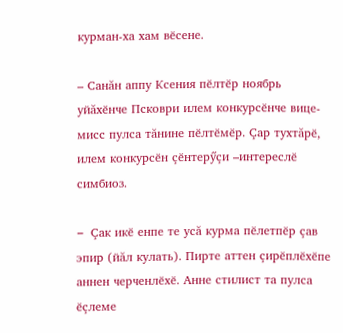курман-ха хам вӗсене.

– Санăн аппу Ксения пӗлтӗр ноябрь уйăхӗнче Псковри илем конкурсӗнче вице-мисс пулса тăнине пӗлтӗмӗр. Çар тухтăрӗ, илем конкурсӗн çӗнтерӳçи –интереслӗ симбиоз.

– Çак икӗ енпе те усă курма пӗлетпӗр çав эпир (йăл кулать). Пирте аттен çирӗплӗхӗпе аннен черченлӗхӗ. Анне стилист та пулса ӗçлеме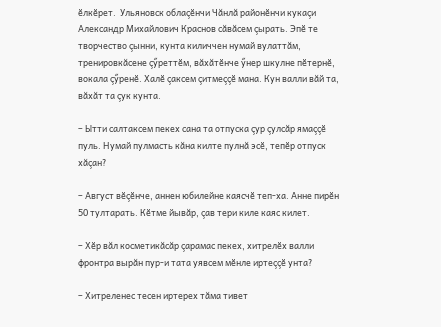ӗлкӗрет.  Ульяновск облаçӗнчи Чăнлă районӗнчи кукаçи Александр Михайлович Краснов сăвăсем çырать. Эпӗ те творчество çынни, кунта киличчен нумай вулаттăм, тренировкăсене çӳреттӗм, вăхăтӗнче ӳнер шкулне пӗтернӗ, вокала çӳренӗ. Халӗ çакcем çитмеççӗ мана. Кун валли вăй та, вăхăт та çук кунта.

– Ытти салтаксем пекех сана та отпуска çур çулсăр ямаççӗ пуль. Нумай пулмасть кăна килте пулнă эсӗ, тепӗр отпуск хăçан?

– Август вӗçӗнче, аннен юбилейне каясчӗ теп-ха. Анне пирӗн 50 тултарать. Кӗтме йывăр, çав тери киле каяс килет.

– Хӗр вăл косметикăсăр çарамас пекех, хитрелӗх валли фронтра вырăн пур-и тата уявсем мӗнле иртеççӗ унта?

– Хитреленес тесен иртерех тăма тивет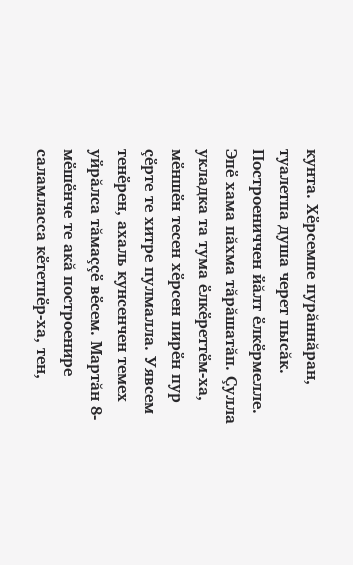кунта. Хӗрсемпе пурăннăран, туалетпа душа черет пысăк. Построениччен йăлт ӗлкӗрмелле. Эпӗ хама пăхма тăрăшатăп. Çулла укладка та тума ӗлкӗреттӗм-ха, мӗншӗн тесен хӗрсен пирӗн пур çӗрте те хитре пулмалла. Уявсем тенӗрен, ахаль кунсенчен темех уйрăлса тăмаççӗ вӗсем. Мартăн 8-мӗшӗнче те акă построенире саламласса кӗтетпӗр-ха, тен,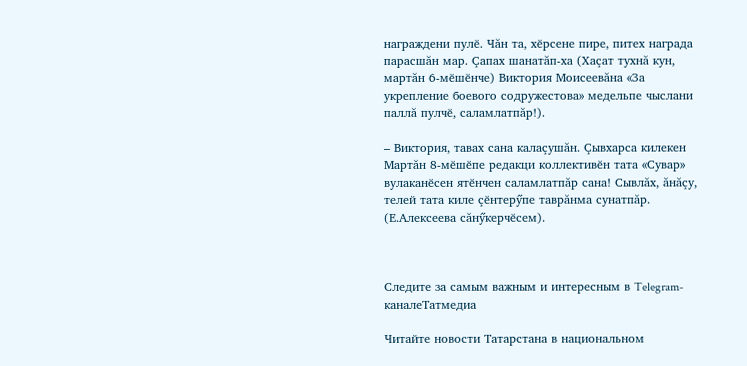награждени пулӗ. Чăн та, хӗрсене пире, питех награда парасшăн мар. Çапах шанатăп-ха (Хаçат тухнă кун, мартăн 6-мӗшӗнче) Виктория Моисеевăна «За укрепление боевого содружестова» медельпе чыслани паллă пулчӗ, саламлатпăр!).

– Виктория, тавах сана калаçушăн. Çывхарса килекен Мартăн 8-мӗшӗпе редакци коллективӗн тата «Сувар» вулаканӗсен ятӗнчен саламлатпăр сана! Сывлăх, ăнăçу, телей тата киле çӗнтерӳпе таврăнма сунатпăр. (Е.Алексеева сăнӳкерчӗсем).



Следите за самым важным и интересным в Telegram-каналеТатмедиа

Читайте новости Татарстана в национальном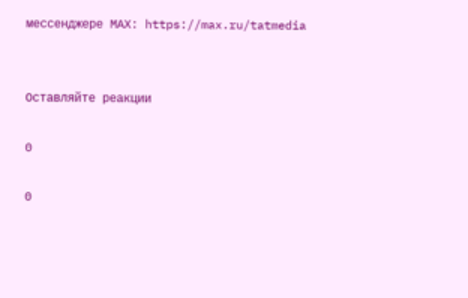мессенджере MАХ: https://max.ru/tatmedia


Оставляйте реакции

0

0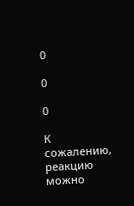0

0

0

К сожалению, реакцию можно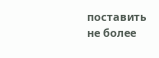поставить не более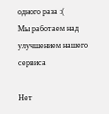одного раза :(
Мы работаем над улучшением нашего сервиса

Нет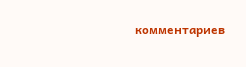комментариев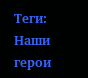Теги: Наши герои